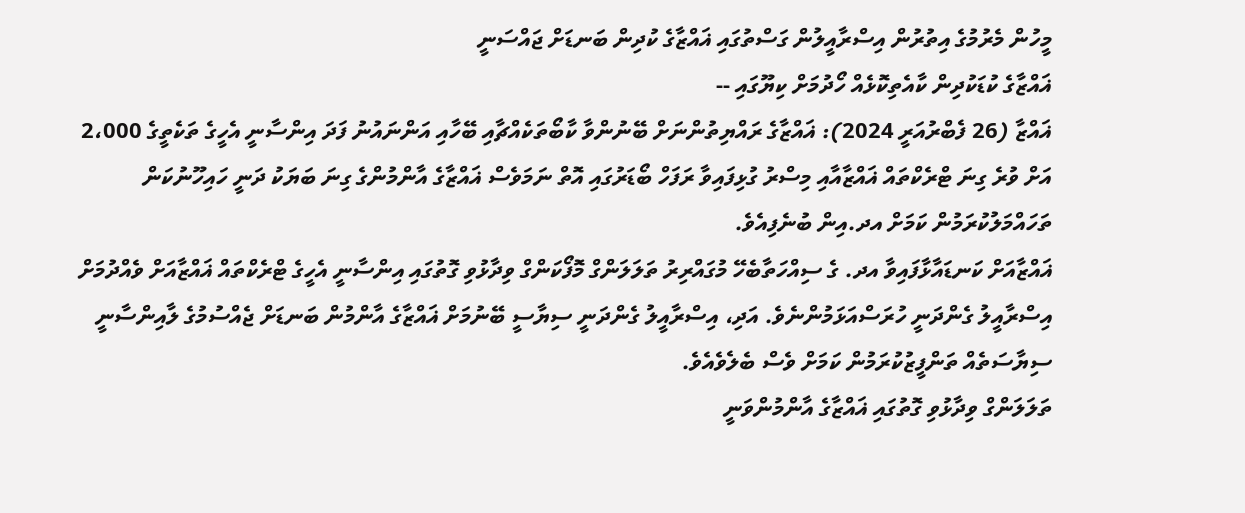މީހުން މެރުމުގެ އިތުރުން އިސްރާއީލުން ގަސްތުގައި ޣައްޒާގެ ކުދިން ބަނޑަށް ޖައްސަނީ
ޣައްޒާގެ ކުޑަކުދިން ކާއެތިކޮޅެއް ހޯދުމަށް ކިޔޫގައި --
ޣައްޒާ (26 ފެބްރުއަރީ 2024): ޣައްޒާގެ ރައްޔިތުންނަށް ބޭނުންވާ ކާބޯތަކެއްޗާއި ބޭހާއި އަންނައުނު ފަދަ އިންސާނީ އެހީގެ ތަކެތީގެ 2،000 އަށް ވުރެ ގިނަ ޓްރެކްތައް ޣައްޒާއާއި މިސްރު ގުޅިފައިވާ ރަފަހް ބޯޑަރުގައި އޮތް ނަމަވެސް ޣައްޒާގެ އާންމުންގެ ގިނަ ބަޔަކު ދަނީ ހައިހޫނުކަން ތަހައްމަލުކުރަމުން ކަމަށް އދ.އިން ބުނެފިއެވެ.
ޣައްޒާއަށް ކަނޑައާޅާފައިވާ އދ. ގެ ސިއްހަތާބެހޭ މުގައްރިރު ތަލަލަންގް މޮފޯކަންގް ވިދާޅުވި ގޮތުގައި އިންސާނީ އެހީގެ ޓްރެކްތައް ޣައްޒާއަށް ވެއްދުމަށް އިސްރާއީލު ގެންދަނީ ހުރަސްއަޅަމުންނެވެ. އަދި، އިސްރާއީލު ގެންދަނީ ސިޔާސީ ބޭނުމަށް ޣައްޒާގެ އާންމުން ބަނޑަށް ޖެއްސުމުގެ ލާއިންސާނީ ސިޔާސަތެއް ތަންފީޒުކުރަމުން ކަމަށް ވެސް ބެލެވެއެވެ.
ތަލަލަންގް ވިދާޅުވި ގޮތުގައި ޣައްޒާގެ އާންމުންވަނީ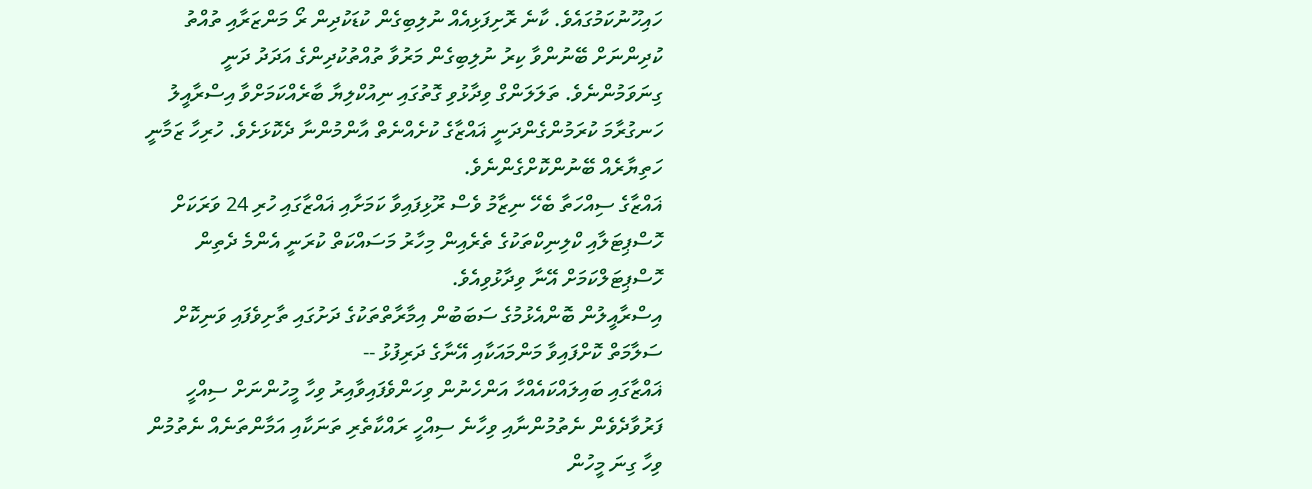ހައިހޫނުކަމުގައެވެ. ކާނެ ރޮށިފަޅިއެއް ނުލިބިގެން ކުޑަކުދިން ރޯ މަންޒަރާއި ތުއްތު ކުދިންނަށް ބޭނުންވާ ކިރު ނުލިބިގެން މަރުވާ ތުއްތުކުދިންގެ އަދަދު ދަނީ ގިނަވަމުންނެވެ. ތަލަލަންގް ވިދާޅުވި ގޮތުގައި ނިއުކްލިޔާ ބާރެއްކަމަށްވާ އިސްރާއީލު ހަނގުރާމަ ކުރަމުންގެންދަނީ ޣައްޒާގެ ކުށެއްނެތް އާންމުންނާ ދެކޮޅަށެވެ. ހުރިހާ ޒަމާނީ ހަތިޔާރެއް ބޭނުންކޮށްގެންނެވެ.
ޣައްޒާގެ ސިއްހަތާ ބެހޭ ނިޒާމު ވެސް ރޫޅިފައިވާ ކަމަށާއި ޣައްޒާގައި ހުރި 24 ވަރަކަށް ހޮސްޕިޓަލާއި ކްލިނިކްތަކުގެ ތެރެއިން މިހާރު މަސައްކަތް ކުރަނީ އެންމެ ދެތިން ހޮސްޕިޓަލްކަމަށް އޭނާ ވިދާޅުވިއެވެ.
އިސްރާއީލުން ބޮންއެޅުމުގެ ސަބަބުން އިމާރާތްތަކުގެ ދަށުގައި ތާށިވެފައި ވަނިކޮށް ސަލާމަތް ކޮށްފައިވާ މަންމައަކާއި އޭނާގެ ދަރިފުޅު --
ޣައްޒާގައި ބައިލައްކައެއްހާ އަންހެނުން ވިހަންވެފައިވާއިރު ވިހާ މީހުންނަށް ސިއްހީ ފަރުވާދެވެން ނެތުމުންނާއި ވިހާނެ ސިއްހީ ރައްކާތެރި ތަނަކާއި އަމާންތަނެއް ނެތުމުން ވިހާ ގިނަ މީހުން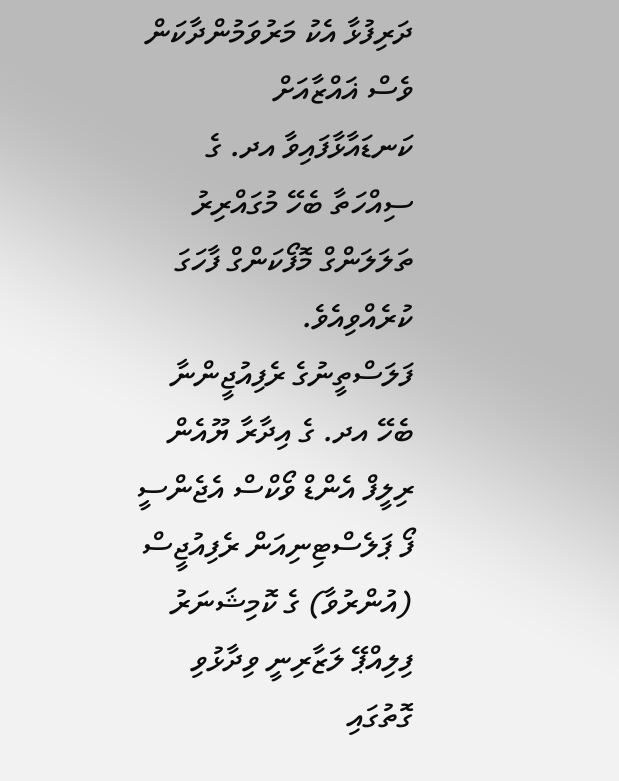ދަރިފުޅާ އެކު މަރުވަމުންދާކަން ވެސް ޣައްޒާއަށް ކަނޑައާޅާފައިވާ އދ. ގެ ސިއްހަތާ ބެހޭ މުގައްރިރު ތަލަލަންގް މޮފޯކަންގް ފާހަގަ ކުރެއްވިއެވެ.
ފަލަސްތީނުގެ ރެފިއުޖީންނާ ބެހޭ އދ. ގެ އިދާރާ ޔޫއެން ރިލީފް އެންޑް ވޯކްސް އެޖެންސީ ފޯ ޕަލެސްޓިނިއަން ރެފިއުޖީސް (އުންރުވާ) ގެ ކޮމިޝަނަރު ފިލިއްޕޭ ލަޒާރިނީ ވިދާޅުވި ގޮތުގައި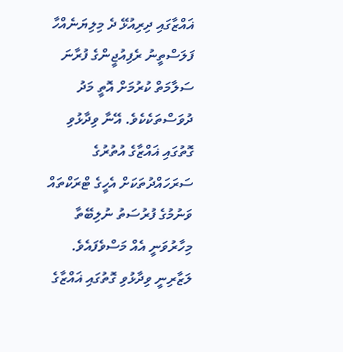ޣައްޒާގައި ދިރިއުޅޭ ދެ މިލިޔަނެއްހާ ފަލަސްތީނު ރެފިއުޖީންގެ ފުރާނަ ސަލާމަތް ކުރުމަށް އޮތީ މަދު ދުވަސްތަކެކެވެ. އޭނާ ވިދާޅުވި ގޮތުގައި ޣައްޒާގެ އުތުރުގެ ސަރަހައްދުތަކަށް އެހީގެ ޓްރަކްތައް ވަނުމުގެ ފުރުސަތު ނުލިބޭތާ މިހާރުވަނީ އެއް މަސްވެފައެވެ.
ލަޒާރިނީ ވިދާޅުވި ގޮތުގައި ޣައްޒާގެ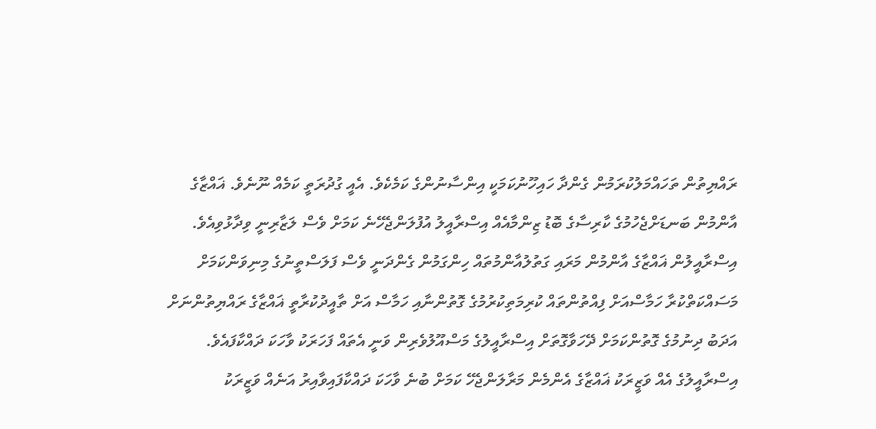ރައްޔިތުން ތަހައްމަލުކުރަމުން ގެންދާ ހައިހޫނުކަމަކީ އިންސާނުންގެ ކަމެކެވެ. އެއީ ގުދުރަތީ ކަމެއް ނޫނެވެ. ޣައްޒާގެ އާންމުން ބަނޑަށްޖެހުމުގެ ކާރިސާގެ ބޮޑު ޒިންމާއެއް އިސްރާއީލު އުފުލަންޖެހޭނެ ކަމަށް ވެސް ލަޒާރިނީ ވިދާޅުވިއެވެ.
އިސްރާއީލުން ޣައްޒާގެ އާންމުން މަރައި ގަތުލުއާންމުތައް ހިންގަމުން ގެންދަނީ ވެސް ފަލަސްތީނުގެ މިނިވަންކަމަށް މަސައްކަތްކުރާ ހަމާސްއަށް ފިއްތުންތައް ކުރިމަތިކުރުމުގެ ގޮތުންނާއި ހަމާސް އަށް ތާއީދުކުރާތީ ޣައްޒާގެ ރައްޔިތުންނަށް އަދަބު ދިނުމުގެ ގޮތުންކަމަށް ދޭހަވާގޮތަށް އިސްރާއީލުގެ މަސްއޫލުވެރިން ވަނީ އެތައް ފަހަރަކު ވާހަކަ ދައްކާފައެވެ.
އިސްރާއީލުގެ އެއް ވަޒީރަކު ޣައްޒާގެ އެންމެން މަރާލަންޖެހޭ ކަމަށް ބުނެ ވާހަކަ ދައްކާފައިވާއިރު އަނެއް ވަޒީރަކު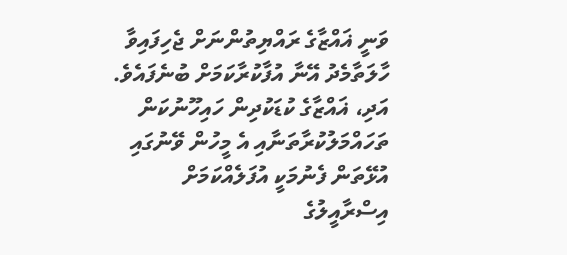ވަނީ ޣައްޒާގެ ރައްޔިތުންނަށް ޖެހިފައިވާ ހާލަތާމެދު އޭނާ އުފާކުރާކަމަށް ބުނެފައެވެ. އަދި، ޣައްޒާގެ ކުޑަކުދިން ހައިހޫނުކަން ތަހައްމަލުކުރާތަނާއި އެ މީހުން ވޭނުގައި އުޅޭތަން ފެނުމަކީ އުފަލެއްކަމަށް އިސްރާއީލުގެ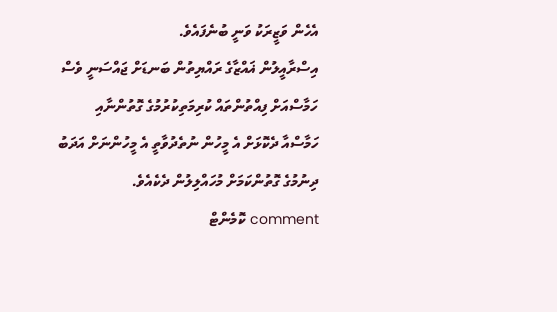އެހެން ވަޒީރަކު ވަނީ ބުނެފައެވެ.
އިސްރާއީލުން ޣައްޒާގެ ރައްޔިތުން ބަނޑަށް ޖައްސަނީ ވެސް ހަމާސްއަށް ފިއްތުންތައް ކުރިމަތިކުރުމުގެ ގޮތުންނާއި ހަމާސްއާ ދެކޮޅަށް އެ މީހުން ނުތެދުވާތީ އެ މީހުންނަށް އަދަބު ދިނުމުގެ ގޮތުންކަމަށް މުހައްލިލުން ދެކެއެވެ.
comment ކޮމެންޓް